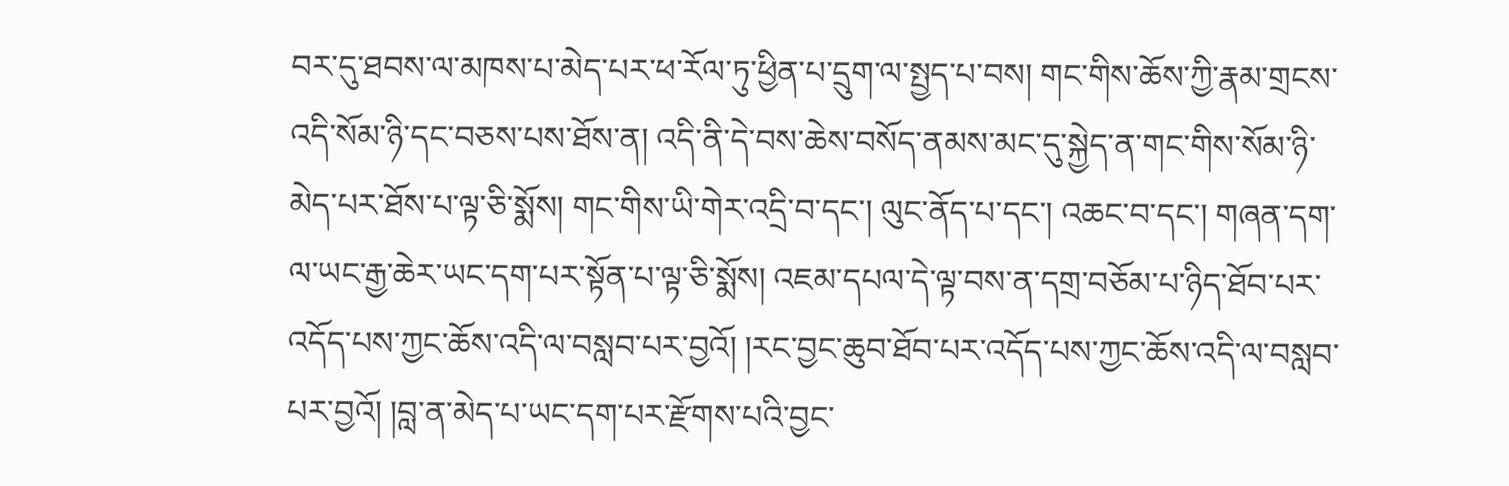བར་དུ་ཐབས་ལ་མཁས་པ་མེད་པར་ཕ་རོལ་ཏུ་ཕྱིན་པ་དྲུག་ལ་སྤྱད་པ་བས། གང་གིས་ཆོས་ཀྱི་རྣམ་གྲངས་འདི་སོམ་ཉི་དང་བཅས་པས་ཐོས་ན། འདི་ནི་དེ་བས་ཆེས་བསོད་ནམས་མང་དུ་སྐྱེད་ན་གང་གིས་སོམ་ཉི་མེད་པར་ཐོས་པ་ལྟ་ཅི་སྨོས། གང་གིས་ཡི་གེར་འདྲི་བ་དང་། ལུང་ནོད་པ་དང་། འཆང་བ་དང་། གཞན་དག་ལ་ཡང་རྒྱ་ཆེར་ཡང་དག་པར་སྟོན་པ་ལྟ་ཅི་སྨོས། འཇམ་དཔལ་དེ་ལྟ་བས་ན་དགྲ་བཅོམ་པ་ཉིད་ཐོབ་པར་འདོད་པས་ཀྱང་ཆོས་འདི་ལ་བསླབ་པར་བྱའོ། །རང་བྱང་ཆུབ་ཐོབ་པར་འདོད་པས་ཀྱང་ཆོས་འདི་ལ་བསླབ་པར་བྱའོ། །བླ་ན་མེད་པ་ཡང་དག་པར་རྫོགས་པའི་བྱང་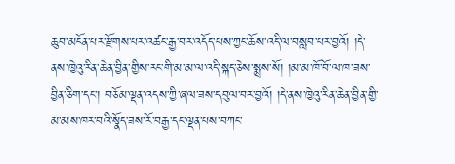ཆུབ་མངོན་པར་རྫོགས་པར་འཚང་རྒྱ་བར་འདོད་པས་ཀྱང་ཆོས་འདི་ལ་བསླབ་པར་བྱའོ། །དེ་ནས་ཁྱེའུ་རིན་ཆེན་བྱིན་གྱིས་རང་གི་མ་མ་ལ་འདི་སྐད་ཅེས་སྨྲས་སོ། །མ་མ་ཁོ་བོ་ལ་ཁ་ཟས་བྱིན་ཅིག་དང་། བཅོམ་ལྡན་འདས་ཀྱི་ཞལ་ཟས་དབུལ་བར་བྱའོ། །དེ་ནས་ཁྱེའུ་རིན་ཆེན་བྱིན་གྱི་མ་མས་ཁར་བའི་སྣོད་ཟས་རོ་བརྒྱ་དང་ལྡན་པས་བཀང་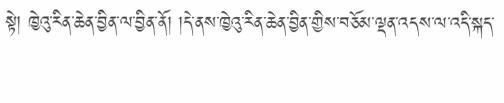སྟེ། ཁྱེའུ་རིན་ཆེན་བྱིན་ལ་བྱིན་ནོ། །དེ་ནས་ཁྱེའུ་རིན་ཆེན་བྱིན་གྱིས་བཅོམ་ལྡན་འདས་ལ་འདི་སྐད་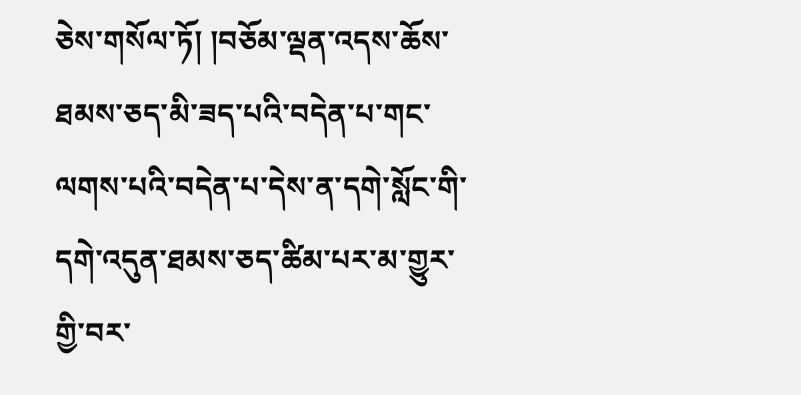ཅེས་གསོལ་ཏོ། །བཅོམ་ལྡན་འདས་ཆོས་ཐམས་ཅད་མི་ཟད་པའི་བདེན་པ་གང་ལགས་པའི་བདེན་པ་དེས་ན་དགེ་སློང་གི་དགེ་འདུན་ཐམས་ཅད་ཚིམ་པར་མ་གྱུར་གྱི་བར་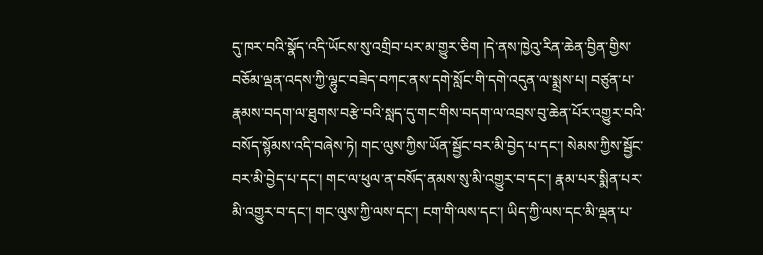དུ་ཁར་བའི་སྣོད་འདི་ཡོངས་སུ་འགྲིབ་པར་མ་གྱུར་ཅིག །དེ་ནས་ཁྱེའུ་རིན་ཆེན་བྱིན་གྱིས་བཅོམ་ལྡན་འདས་ཀྱི་ལྷུང་བཟེད་བཀང་ནས་དགེ་སློང་གི་དགེ་འདུན་ལ་སྨྲས་པ། བཙུན་པ་རྣམས་བདག་ལ་ཐུགས་བརྩེ་བའི་སླད་དུ་གང་གིས་བདག་ལ་འབྲས་བུ་ཆེན་པོར་འགྱུར་བའི་བསོད་སྙོམས་འདི་བཞེས་ཏེ། གང་ལུས་ཀྱིས་ཡོན་སྦྱོང་བར་མི་བྱེད་པ་དང་། སེམས་ཀྱིས་སྦྱོང་བར་མི་བྱེད་པ་དང་། གང་ལ་ཕུལ་ན་བསོད་ནམས་སུ་མི་འགྱུར་བ་དང་། རྣམ་པར་སྨིན་པར་མི་འགྱུར་བ་དང་། གང་ལུས་ཀྱི་ལས་དང་། ངག་གི་ལས་དང་། ཡིད་ཀྱི་ལས་དང་མི་ལྡན་པ་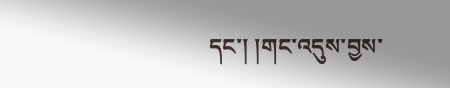དང་། །གང་འདུས་བྱས་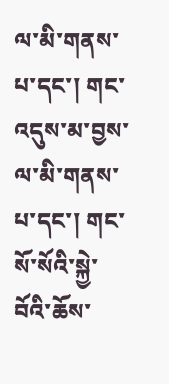ལ་མི་གནས་པ་དང་། གང་འདུས་མ་བྱས་ལ་མི་གནས་པ་དང་། གང་སོ་སོའི་སྐྱེ་བོའི་ཆོས་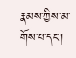རྣམས་ཀྱིས་མ་གོས་པ་དང་།